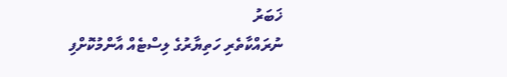ޚަބަރު
ނުރައްކާތެރި ހަތިޔާރުގެ ލިސްޓެއް އާންމުކޮށްފި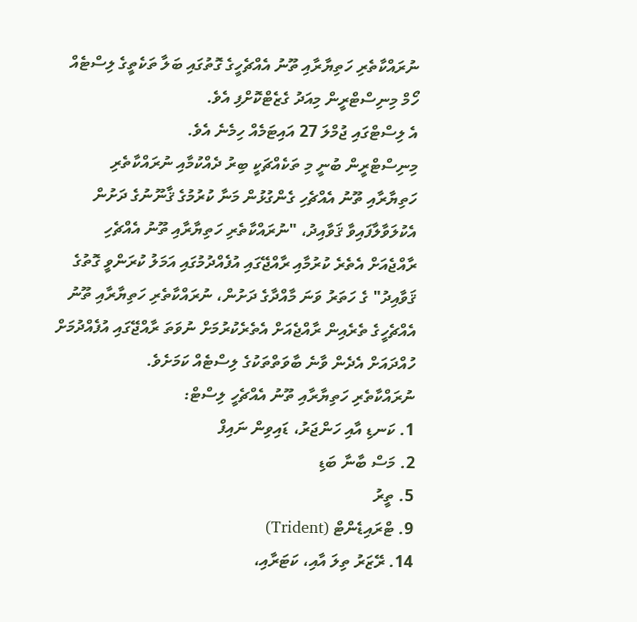ނުރައްކާތެރި ހަތިޔާރާއި ތޫނު އެއްޗެހީގެ ގޮތުގައި ބަލާ ތަކެތީގެ ލިސްޓެއް ހޯމް މިނިސްޓްރީން މިއަދު ގެޒެޓްކޮށްފި އެވެ.
އެ ލިސްޓްގައި ޖުމްލަ 27 އައިޓަމެއް ހިމެނެ އެވެ.
މިނިސްޓްރީން ބުނީ މި ތަކެއްޗަކީ ބިރު ދެއްކުމާއި ނުރައްކާތެރި ހަތިޔާރާއި ތޫނު އެއްޗެހި ގެންގުޅުން މަނާ ކުރުމުގެ ޤާނޫނުގެ ދަށުން އެކުލަވާލާފައިވާ ޤަވާއިދު، "ނުރައްކާތެރި ހަތިޔާރާއި ތޫނު އެއްޗެހި ރާއްޖެއަށް އެތެރެ ކުރުމާއި ރާއްޖޭގައި އުފެއްދުމުގައި އަމަލު ކުރަންވީ ގޮތުގެ ޤަވާއިދު" ގެ ހަތަރު ވަނަ މާއްދާގެ ދަށުން، ނުރައްކާތެރި ހަތިޔާރާއި ތޫނު އެއްޗެހީގެ ތެރެއިން ރާއްޖެއަށް އެތެރެކުރުމަށް ނުވަތަ ރާއްޖޭގައި އުފެއްދުމަށް ހުއްދައަށް އެދެން ވާނެ ބާވަތްތަކުގެ ލިސްޓެއް ކަމަށެވެ.
ނުރައްކާތެރި ހަތިޔާރާއި ތޫނު އެއްޗެހީ ލިސްޓް:
1. ކަނޑި އާއި ހަންޖަރު، ޑައިވިން ނައިފް
2. މަސް ބާނާ ބަޑި
5. ތީރު
9. ޓްރައިޑެންޓް (Trident)
14. ރޭޒަރު ތިލަ އާއި، ކަޓަރާއި،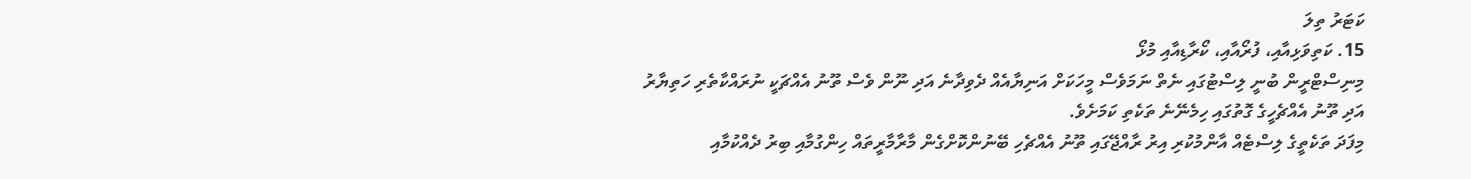ކަޓަރު ތިލަ
15. ކަތިވަޅިއާއި، ފުރޯއާއި، ކޯރާޑިއާއި މުޅޯ
މިނިސްޓްރީން ބުނީ ލިސްޓުގައި ނެތް ނަމަވެސް މީހަކަށް އަނިޔާއެއް ދެވިދާނެ އަދި ނޫން ވެސް ތޫނު އެއްޗަކީ ނުރައްކާތެރި ހަތިޔާރު އަދި ތޫނު އެއްޗެހީގެ ގޮތުގައި ހިމެނޭނެ ތަކެތި ކަމަށެވެ.
މިފަދަ ތަކެތީގެ ލިސްޓެއް އާންމުކުރި އިރު ރާއްޖޭގައި ތޫނު އެއްޗެހި ބޭނުންކޮށްގެން މާރާމާރީތައް ހިންގުމާއި ބިރު ދެއްކުމާއި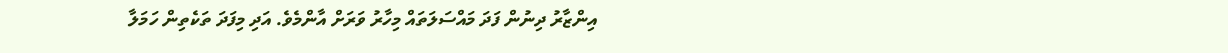އިންޒާރު ދިނުން ފަދަ މައްސަލަތައް މިހާރު ވަރަށް އާންމެވެ. އަދި މިފަދަ ތަކެތިން ހަމަލާ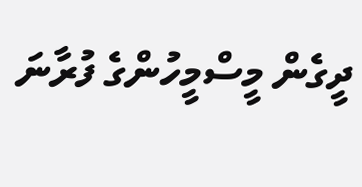ދީގެން މީސްމީހުންގެ ފުރާނަ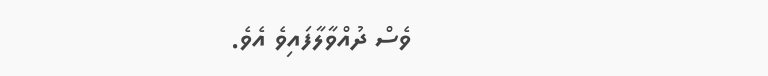ވެސް ދުއްވާލާފައިވެ އެވެ.